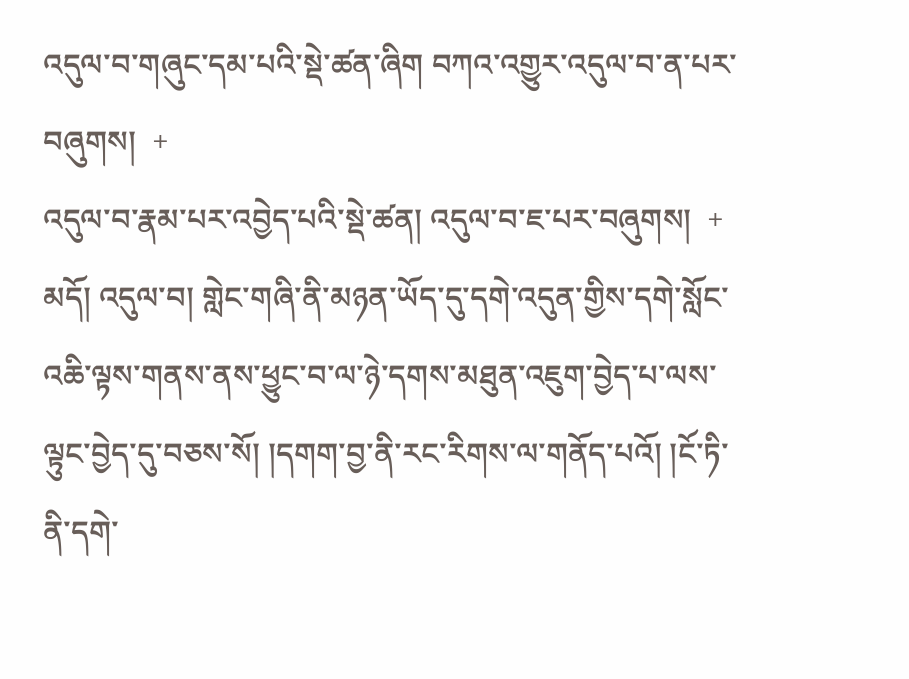འདུལ་བ་གཞུང་དམ་པའི་སྡེ་ཚན་ཞིག བཀའ་འགྱུར་འདུལ་བ་ན་པར་བཞུགས།  +
འདུལ་བ་རྣམ་པར་འབྱེད་པའི་སྡེ་ཚན། འདུལ་བ་ཇ་པར་བཞུགས།  +
མདོ། འདུལ་བ། གླེང་གཞི་ནི་མཉན་ཡོད་དུ་དགེ་འདུན་གྱིས་དགེ་སློང་འཆི་ལྟས་གནས་ནས་ཕྱུང་བ་ལ་ཉེ་དགས་མཐུན་འཇུག་བྱེད་པ་ལས་ལྟུང་བྱེད་དུ་བཅས་སོ། །དགག་བྱ་ནི་རང་རིགས་ལ་གནོད་པའོ། །ངོ་ཏི་ནི་དགེ་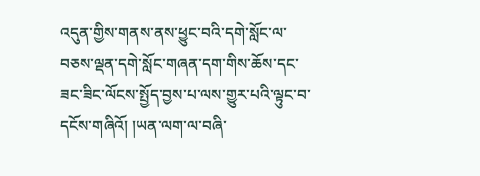འདུན་གྱིས་གནས་ནས་ཕྱུང་བའི་དགེ་སློང་ལ་བཅས་ལྡན་དགེ་སློང་གཞན་དག་གིས་ཆོས་དང་ཟང་ཟིང་ལོངས་སྤྱོད་བྱས་པ་ལས་གྱུར་པའི་ལྟུང་བ་དངོས་གཞིའོ། །ཡན་ལག་ལ་བཞི་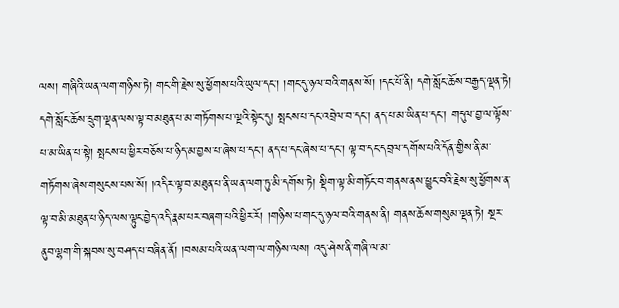ལས། གཞིའི་ཡན་ལག་གཉིས་ཏེ། གང་གི་རྗེས་སུ་ཕྱོགས་པའི་ཡུལ་དང་། །གང་དུ་ཉལ་བའི་གནས་སོ། །དང་པོ་ནི། དགེ་སློང་ཆོས་བརྒྱད་ལྡན་ཏེ། དགེ་སློང་ཆོས་དྲུག་ལྡན་ལས་ལྟ་བ་མཐུན་པ་མ་གཏོགས་པ་ལྔའི་སྟེང་དུ། སྤངས་པ་དང་འབྲེལ་བ་དང་། ནད་པ་མ་ཡིན་པ་དང་། གདུལ་བྱ་ལ་ལྟོས་པ་མ་ཡིན་པ་སྟེ། སྤངས་པ་ཕྱིར་བཅོས་པ་ཉིད་མ་བྱས་པ་ཞེས་པ་དང་། ནད་པ་དང་ཞེས་པ་དང་། ལྟ་བ་དང་དབྲལ་དགོས་པའི་དོན་གྱིས་ནི་མ་གཏོགས་ཞེས་གསུངས་པས་སོ། །འདིར་ལྟ་བ་མཐུན་པ་ནི་ཡན་ལག་ཏུ་མི་དགོས་ཏེ། སྡིག་ལྟ་མི་གཏོང་བ་གནས་ནས་ཕྱུང་བའི་རྗེས་སུ་ཕྱོགས་ན་ལྟ་བ་མི་མཐུན་པ་ཉིད་ལས་ལྟུང་བྱེད་འདི་རྣམ་པར་བཞག་པའི་ཕྱིར་རོ། །གཉིས་པ་གང་དུ་ཉལ་བའི་གནས་ནི། གནས་ཆོས་གསུམ་ལྡན་ཏེ། སྔར་ནུབ་ལྷག་གི་སྐབས་སུ་བཤད་པ་བཞིན་ནོ། །བསམ་པའི་ཡན་ལག་ལ་གཉིས་ལས། འདུ་ཤེས་ནི་གཞི་ལ་མ་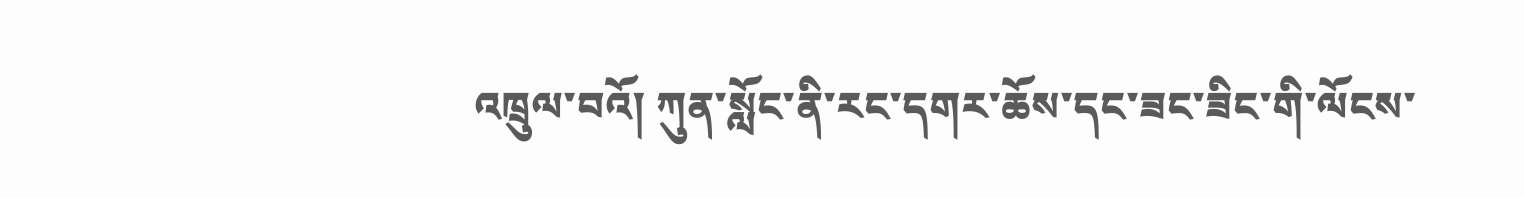འཁྲུལ་བའོ། ཀུན་སློང་ནི་རང་དགར་ཆོས་དང་ཟང་ཟིང་གི་ལོངས་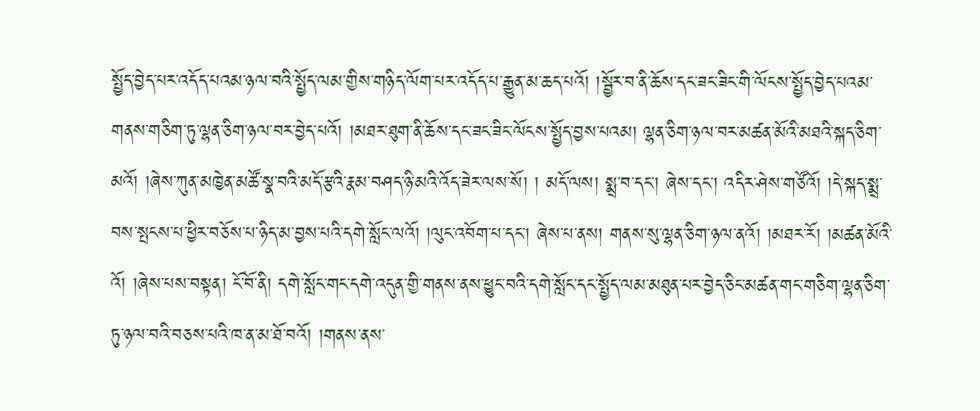སྤྱོད་བྱེད་པར་འདོད་པའམ་ཉལ་བའི་སྤྱོད་ལམ་གྱིས་གཉིད་ལོག་པར་འདོད་པ་རྒྱུན་མ་ཆད་པའོ། །སྦྱོར་བ་ནི་ཆོས་དང་ཟང་ཟིང་གི་ལོངས་སྤྱོད་བྱེད་པའམ་གནས་གཅིག་ཏུ་ལྷན་ཅིག་ཉལ་བར་བྱེད་པའོ། །མཐར་ཐུག་ནི་ཆོས་དང་ཟང་ཟིང་ལོངས་སྤྱོད་བྱས་པའམ། ལྷན་ཅིག་ཉལ་བར་མཚན་མོའི་མཐའི་སྐད་ཅིག་མའོ། །ཞེས་ཀུན་མཁྱེན་མཚོ་སྣ་བའི་མདོ་རྩའི་རྣམ་བཤད་ཉི་མའི་འོད་ཟེར་ལས་སོ། ། མདོ་ལས། སྨྲ་བ་དང་། ཞེས་དང་། འདིར་ཤེས་གཙོའོ། །དེ་སྐད་སྨྲ་བས་སྤངས་པ་ཕྱིར་བཅོས་པ་ཉིད་མ་བྱས་པའི་དགེ་སློང་ལའོ། །ལུང་འབོག་པ་དང་། ཞེས་པ་ནས། གནས་སུ་ལྷན་ཅིག་ཉལ་ནའོ། །མཐར་རོ། །མཚན་མོའི་འོ། །ཞེས་པས་བསྟན། ངོ་བོ་ནི། དགེ་སློང་གང་དགེ་འདུན་གྱི་གནས་ནས་ཕྱུང་བའི་དགེ་སློང་དང་སྤྱོད་ལམ་མཐུན་པར་བྱེད་ཅིང་མཚན་གང་གཅིག་ལྷན་ཅིག་ཏུ་ཉལ་བའི་བཅས་པའི་ཁ་ན་མ་ཐོ་བའོ། །གནས་ནས་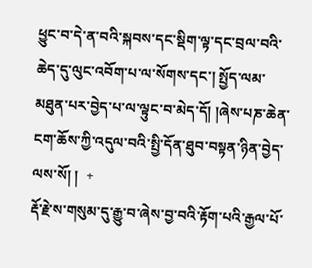ཕྱུང་བ་དེ་ན་བའི་སྐབས་དང་སྡིག་ལྟ་དང་བྲལ་བའི་ཆེད་དུ་ལུང་འབོག་པ་ལ་སོགས་དང་། སྤྱོད་ལམ་མཐུན་པར་བྱེད་པ་ལ་ལྟུང་བ་མེད་དོ། །ཞེས་པཎ་ཆེན་ངག་ཆོས་ཀྱི་འདུལ་བའི་སྤྱི་དོན་ཐུབ་བསྟན་ཉིན་བྱེད་ལས་སོ། །  +
རྡོ་རྗེ་ས་གསུམ་དུ་རྒྱུ་བ་ཞེས་བྱ་བའི་རྟོག་པའི་རྒྱལ་པོ་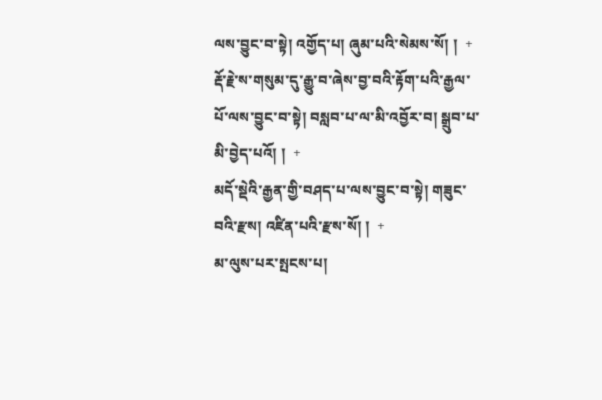ལས་བྱུང་བ་སྟེ། འགྱོད་པ། ཞུམ་པའི་སེམས་སོ། །  +
རྡོ་རྗེ་ས་གསུམ་དུ་རྒྱུ་བ་ཞེས་བྱ་བའི་རྟོག་པའི་རྒྱལ་པོ་ལས་བྱུང་བ་སྟེ། བསླབ་པ་ལ་མི་འབྱོར་བ། སྒྲུབ་པ་མི་བྱེད་པའོ། །  +
མདོ་སྡེའི་རྒྱན་གྱི་བཤད་པ་ལས་བྱུང་བ་སྟེ། གཟུང་བའི་རྫས། འཛིན་པའི་རྫས་སོ། །  +
མ་ལུས་པར་སྤངས་པ།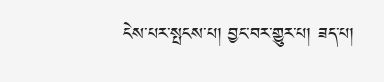ངེས་པར་སྤངས་པ། བྱང་བར་གྱུར་པ། ཟད་པ།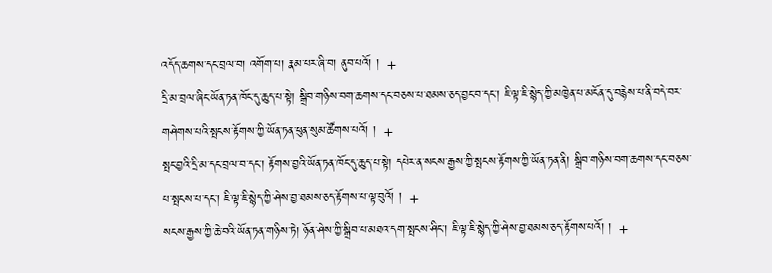འདོད་ཆགས་དང་བྲལ་བ། འགོག་པ། རྣམ་པར་ཞི་བ། ནུབ་པའོ། །  +
དྲི་མ་བྲལ་ཞིང་ཡོན་ཏན་ཁོང་དུ་ཆུད་པ་སྟེ། སྒྲིབ་གཉིས་བག་ཆགས་དང་བཅས་པ་ཐམས་ཅད་བྱང་བ་དང་། ཇི་ལྟ་ཇི་སྙེད་ཀྱི་མཁྱེན་པ་མངོན་དུ་བརྙེས་པ་ནི་བདེ་བར་གཤེགས་པའི་སྤངས་རྟོགས་ཀྱི་ཡོན་ཏན་ཕུན་སུམ་ཚོགས་པའོ། །  +
སྤང་བྱའི་དྲི་མ་དང་བྲལ་བ་དང་། རྟོགས་བྱའི་ཡོན་ཏན་ཁོང་དུ་ཆུད་པ་སྟེ། དཔེར་ན་སངས་རྒྱས་ཀྱི་སྤངས་རྟོགས་ཀྱི་ཡོན་ཏན་ནི། སྒྲིབ་གཉིས་བག་ཆགས་དང་བཅས་པ་སྤངས་པ་དང་། ཇི་ལྟ་ཇི་སྙེད་ཀྱི་ཤེས་བྱ་ཐམས་ཅད་རྟོགས་པ་ལྟ་བུའོ། །  +
སངས་རྒྱས་ཀྱི་ཆེ་བའི་ཡོན་ཏན་གཉིས་ཏེ། ཉོན་ཤེས་ཀྱི་སྒྲིབ་པ་མཐའ་དག་སྤངས་ཤིང་། ཇི་ལྟ་ཇི་སྙེད་ཀྱི་ཤེས་བྱ་ཐམས་ཅད་རྟོགས་པའོ། །  +